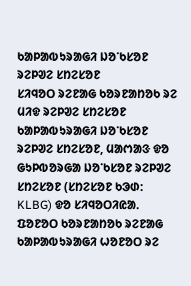ᱠᱟᱞᱟᱵᱩᱨᱟᱜᱤ ᱡᱚᱸᱠᱥᱚᱱ ᱨᱮᱞᱣᱮ ᱥᱴᱮᱥᱚᱱ
ᱥᱤᱧᱚᱛ ᱨᱮᱱᱟᱜ ᱠᱚᱨᱱᱟᱴᱚᱠ ᱨᱮ ᱢᱤᱫ ᱨᱮᱞᱣᱮ ᱥᱴᱮᱥᱚᱱ
ᱠᱟᱞᱟᱵᱩᱨᱟᱜᱤ ᱡᱚᱸᱠᱥᱚᱱ ᱨᱮᱞᱣᱮ ᱥᱴᱮᱥᱚᱱ, ᱢᱟᱬᱟᱝ ᱫᱚ ᱜᱩᱞᱵᱚᱨᱜᱟ ᱡᱚᱸᱠᱥᱚᱱ ᱨᱮᱞᱣᱮ ᱥᱴᱮᱥᱚᱱ (ᱥᱴᱮᱥᱚᱱ ᱠᱳᱰ: KLBG) ᱫᱚ ᱥᱤᱧᱚᱛᱤᱭᱟᱹ ᱯᱚᱱᱚᱛ ᱠᱚᱨᱱᱟᱴᱚᱠ ᱨᱮᱱᱟᱜ ᱠᱟᱞᱟᱵᱩᱨᱟᱜᱤ ᱦᱚᱱᱚᱛ ᱨᱮ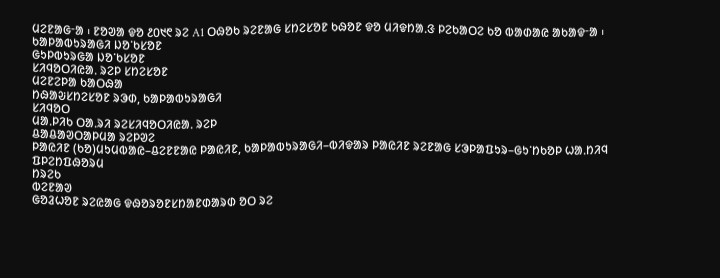ᱢᱮᱱᱟᱜᱼᱟ ᱾ ᱱᱚᱣᱟ ᱫᱚ ᱒᱐᱑᱖ ᱨᱮ A1 ᱛᱷᱚᱠ ᱨᱮᱱᱟᱜ ᱥᱴᱮᱥᱚᱱ ᱠᱷᱚᱱ ᱫᱚ ᱢᱤᱫᱴᱟᱹᱝ ᱞᱮᱠᱟᱛᱮ ᱠᱚ ᱵᱟᱰᱟᱭ ᱟᱠᱟᱫᱼᱟ ᱾
ᱠᱟᱞᱟᱵᱩᱨᱟᱜᱤ ᱡᱚᱸᱠᱥᱚᱱ
ᱜᱩᱞᱵᱩᱨᱜᱟ ᱡᱚᱸᱠᱥᱚᱱ
ᱥᱤᱧᱚᱛᱤᱭᱟᱹ ᱨᱮᱞ ᱥᱴᱮᱥᱚᱱ
ᱢᱮᱱᱮᱞᱟ ᱠᱟᱛᱷᱟ
ᱴᱷᱟᱶᱥᱴᱮᱥᱚᱱ ᱨᱳᱰ, ᱠᱟᱞᱟᱵᱩᱨᱟᱜᱤ
ᱥᱤᱧᱚᱛ
ᱢᱟᱹᱞᱤᱠ ᱛᱟᱹᱨᱤ ᱨᱮᱥᱤᱧᱚᱛᱤᱭᱟᱹ ᱨᱮᱞ
ᱪᱟᱪᱟᱣᱛᱟᱞᱢᱟ ᱨᱮᱞᱣᱮ
ᱞᱟᱭᱤᱱ (ᱠᱚ)ᱢᱩᱢᱵᱟᱭ–ᱪᱮᱱᱱᱟᱭ ᱞᱟᱭᱤᱱ, ᱠᱟᱞᱟᱵᱩᱨᱟᱜᱤ–ᱵᱤᱫᱟᱨ ᱞᱟᱭᱤᱱ ᱨᱮᱱᱟᱜ ᱥᱳᱞᱟᱯᱩᱨ–ᱜᱩᱸᱴᱠᱚᱞ ᱦᱟᱹᱴᱤᱧ
ᱯᱞᱮᱴᱯᱷᱚᱨᱢ
ᱴᱨᱮᱠ
ᱵᱮᱱᱟᱣ
ᱜᱚᱲᱦᱚᱱ ᱨᱮᱭᱟᱜ ᱫᱷᱚᱨᱚᱱᱥᱴᱟᱱᱰᱟᱨᱰ ᱚᱛ ᱨᱮ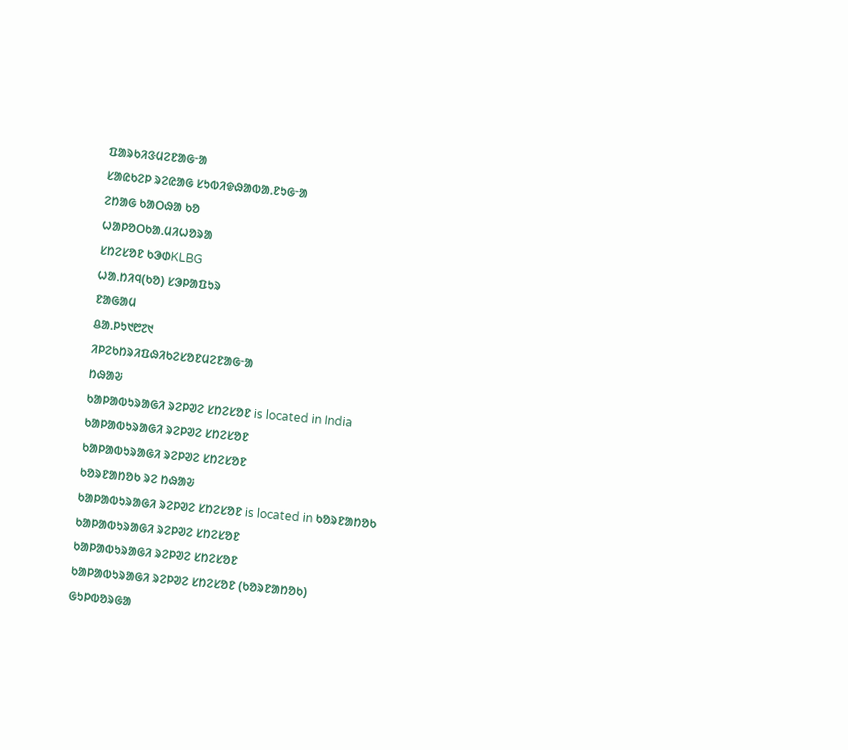ᱯᱟᱨᱠᱤᱝᱢᱮᱱᱟᱜᱼᱟ
ᱥᱟᱭᱠᱮᱞ ᱨᱮᱭᱟᱜ ᱥᱩᱵᱤᱫᱷᱟᱵᱟᱹᱱᱩᱜᱼᱟ
ᱮᱴᱟᱜ ᱠᱟᱛᱷᱟ ᱠᱚ
ᱦᱟᱞᱚᱛᱠᱟᱹᱢᱤᱦᱚᱨᱟ
ᱥᱴᱮᱥᱚᱱ ᱠᱳᱰKLBG
ᱦᱟᱹᱴᱤᱧ(ᱠᱚ) ᱥᱳᱞᱟᱯᱩᱨ
ᱱᱟᱜᱟᱢ
ᱪᱟᱹᱞᱩ᱑᱘᱗᱑
ᱤᱞᱮᱠᱴᱨᱤᱯᱷᱤᱠᱮᱥᱚᱱᱢᱮᱱᱟᱜᱼᱟ
ᱴᱷᱟᱶ
ᱠᱟᱞᱟᱵᱩᱨᱟᱜᱤ ᱨᱮᱞᱣᱮ ᱥᱴᱮᱥᱚᱱ is located in India
ᱠᱟᱞᱟᱵᱩᱨᱟᱜᱤ ᱨᱮᱞᱣᱮ ᱥᱴᱮᱥᱚᱱ
ᱠᱟᱞᱟᱵᱩᱨᱟᱜᱤ ᱨᱮᱞᱣᱮ ᱥᱴᱮᱥᱚᱱ
ᱠᱚᱨᱱᱟᱴᱚᱠ ᱨᱮ ᱴᱷᱟᱶ
ᱠᱟᱞᱟᱵᱩᱨᱟᱜᱤ ᱨᱮᱞᱣᱮ ᱥᱴᱮᱥᱚᱱ is located in ᱠᱚᱨᱱᱟᱴᱚᱠ
ᱠᱟᱞᱟᱵᱩᱨᱟᱜᱤ ᱨᱮᱞᱣᱮ ᱥᱴᱮᱥᱚᱱ
ᱠᱟᱞᱟᱵᱩᱨᱟᱜᱤ ᱨᱮᱞᱣᱮ ᱥᱴᱮᱥᱚᱱ
ᱠᱟᱞᱟᱵᱩᱨᱟᱜᱤ ᱨᱮᱞᱣᱮ ᱥᱴᱮᱥᱚᱱ (ᱠᱚᱨᱱᱟᱴᱚᱠ)
ᱜᱩᱞᱵᱚᱨᱜᱟ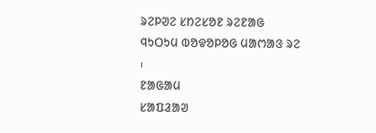ᱨᱮᱞᱣᱮ ᱥᱴᱮᱥᱚᱱ ᱨᱮᱱᱟᱜ ᱧᱩᱛᱩᱢ ᱵᱚᱫᱚᱞᱚᱜ ᱢᱟᱬᱟᱝ ᱨᱮ ᱾
ᱱᱟᱜᱟᱢ
ᱥᱟᱯᱲᱟᱣ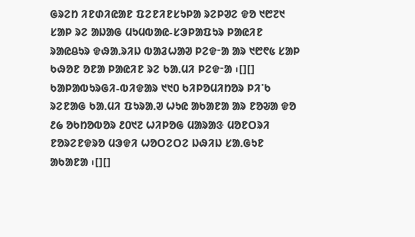ᱜᱨᱮᱴ ᱤᱱᱰᱤᱭᱟᱱ ᱯᱮᱱᱤᱱᱥᱩᱞᱟ ᱨᱮᱞᱣᱮ ᱫᱚ ᱑᱘᱗᱑ ᱥᱟᱞ ᱨᱮ ᱟᱡᱟᱜ ᱢᱩᱢᱵᱟᱭ-ᱥᱳᱞᱟᱯᱩᱨ ᱞᱟᱭᱤᱱ ᱨᱟᱭᱪᱩᱨ ᱫᱷᱟᱹᱨᱤᱡ ᱵᱟᱲᱦᱟᱣ ᱞᱮᱫᱼᱟ ᱟᱨ ᱑᱘᱖᱕ ᱥᱟᱞ ᱠᱷᱚᱱ ᱚᱱᱟ ᱞᱟᱭᱤᱱ ᱨᱮ ᱠᱟᱹᱢᱤ ᱞᱮᱫᱼᱟ ᱾[][]
ᱠᱟᱞᱟᱵᱩᱨᱜᱤ-ᱵᱤᱫᱟᱨ ᱑᱑᱐ ᱠᱤᱞᱚᱢᱤᱴᱚᱨ ᱞᱤᱸᱠ ᱨᱮᱱᱟᱜ ᱠᱟᱹᱢᱤ ᱯᱩᱨᱟᱹᱣ ᱦᱩᱭ ᱟᱠᱟᱱᱟ ᱟᱨ ᱱᱚᱶᱟ ᱫᱚ ᱒᱙ ᱚᱠᱴᱚᱵᱚᱨ ᱒᱐᱑᱗ ᱦᱤᱞᱚᱜ ᱢᱟᱨᱟᱝ ᱢᱚᱱᱛᱨᱤ ᱱᱚᱨᱮᱱᱫᱨᱚ ᱢᱳᱫᱤ ᱦᱚᱛᱮᱛᱮ ᱡᱷᱤᱡ ᱥᱟᱹᱜᱩᱱ ᱟᱠᱟᱱᱟ ᱾[][]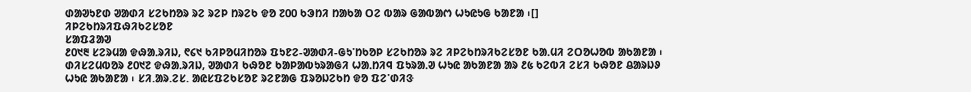ᱰᱟᱣᱩᱱᱰ ᱣᱟᱰᱤ ᱥᱮᱠᱴᱚᱨ ᱨᱮ ᱨᱮᱞ ᱴᱨᱮᱠ ᱫᱚ ᱗᱐᱐ ᱠᱳᱴᱤ ᱴᱟᱠᱟ ᱛᱮ ᱵᱟᱨ ᱜᱟᱵᱟᱬ ᱦᱩᱭᱩᱜ ᱠᱟᱱᱟ ᱾[]
ᱤᱞᱮᱠᱴᱨᱤᱯᱷᱤᱠᱮᱥᱚᱱ
ᱥᱟᱯᱲᱟᱣ
᱒᱐᱑᱓ ᱥᱮᱨᱢᱟ ᱫᱷᱟᱹᱨᱤᱡ, ᱖᱔᱑ ᱠᱤᱞᱚᱢᱤᱴᱚᱨ ᱯᱩᱱᱮ-ᱣᱟᱰᱤ-ᱜᱩᱸᱴᱠᱚᱞ ᱥᱮᱠᱴᱚᱨ ᱨᱮ ᱤᱞᱮᱠᱴᱨᱤᱠᱮᱥᱚᱱ ᱠᱟᱹᱢᱤ ᱮᱛᱚᱦᱚᱵ ᱟᱠᱟᱱᱟ ᱾ ᱰᱤᱥᱮᱢᱵᱚᱨ ᱒᱐᱑᱗ ᱫᱷᱟᱹᱨᱤᱡ, ᱣᱟᱰᱤ ᱠᱷᱚᱱ ᱠᱟᱞᱟᱵᱩᱨᱟᱜᱤ ᱦᱟᱹᱴᱤᱧ ᱯᱩᱨᱟᱹᱣ ᱦᱩᱭ ᱟᱠᱟᱱᱟ ᱟᱨ ᱒᱕ ᱠᱮᱵᱤ ᱮᱥᱤ ᱠᱷᱚᱱ ᱪᱟᱨᱡᱽ ᱦᱩᱭ ᱟᱠᱟᱱᱟ ᱾ ᱥᱤ.ᱟᱨ.ᱮᱥ. ᱟᱭᱥᱯᱮᱠᱥᱚᱱ ᱨᱮᱱᱟᱜ ᱯᱨᱚᱡᱮᱠᱴ ᱫᱚ ᱯᱮᱸᱰᱤᱝ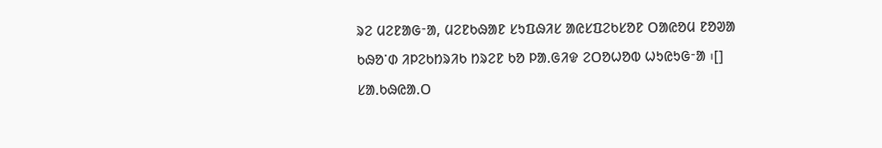ᱨᱮ ᱢᱮᱱᱟᱜᱼᱟ, ᱢᱮᱱᱠᱷᱟᱱ ᱥᱩᱯᱷᱤᱥ ᱟᱭᱥᱯᱮᱠᱥᱚᱱ ᱛᱟᱭᱚᱢ ᱱᱚᱣᱟ ᱠᱷᱚᱸᱰ ᱤᱞᱮᱠᱴᱨᱤᱠ ᱴᱨᱮᱱ ᱠᱚ ᱞᱟᱹᱜᱤᱫ ᱮᱛᱚᱦᱚᱵ ᱦᱩᱭᱩᱜᱼᱟ ᱾[]
ᱥᱟᱹᱠᱷᱭᱟᱹᱛ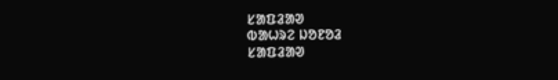ᱥᱟᱯᱲᱟᱣ
ᱵᱟᱦᱨᱮ ᱡᱚᱱᱚᱲ
ᱥᱟᱯᱲᱟᱣ